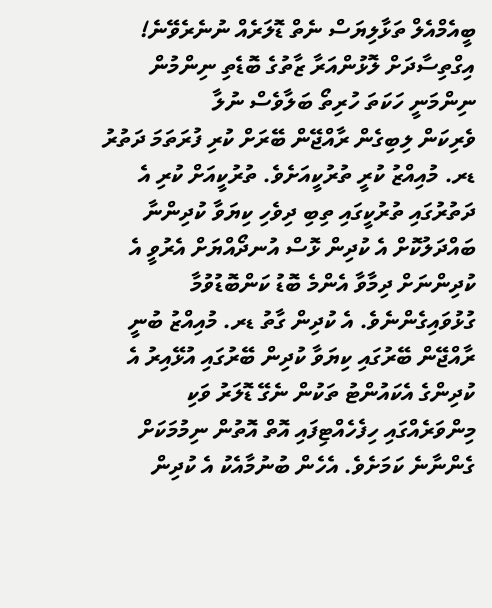ބީއެމްއެލް ތަޅާލިޔަސް ނެތް ޑޮލަރެއް ނުނެރެވޭނެ!
އިގްތިސާދަށް ލޮޅުންއަރާ ޒާތުގެ ބޮޑެތި ނިންމުން ނިންމަނީ ހަކަތަ ހުރިތޯ ބަލާވެސް ނުލާ
ވެރިކަން ލިބިގެން ރާއްޖޭން ބޭރަށް ކުރި ފުރަތަމަ ދަތުރު ޑރ. މުއިއްޒު ކުރީ ތުރުކީއަށެވެ. ތުރުކީއަށް ކުރި އެ ދަތުރުގައި ތުރުކީގައި ތިބި ދިވެހި ކިޔަވާ ކުދިންނާ ބައްދަލުކޮށް އެ ކުދިން ޅޮސް އުނދޯއްޔަށް އެރުވީ އެ ކުދިންނަށް ދިމާވާ އެންމެ ބޮޑު ކަންބޮޑުވުމާ ގުޅުވައިގެންނެވެ. އެ ކުދިން ގާތު ޑރ. މުއިއްޒު ބުނީ ރާއްޖޭން ބޭރުގައި ކިޔަވާ ކުދިން ބޭރުގައި އުޅޭއިރު އެ ކުދިންގެ އެކައުންޓު ތަކުން ނެގޭ ޑޮލަރު ވަކި މިންވަރެއްގައި ހިފެހެއްޓިފައި އޮތް އޮތުން ނިމުމަކަށް ގެންނާނެ ކަމަށެވެ. އެހެން ބުނުމާއެކު އެ ކުދިން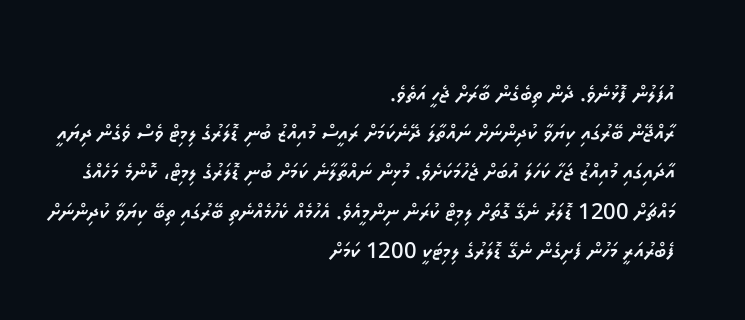އުފަލުން ފޮޅުނެވެ. ދެން ތިބެގެން ބާރަށް ޖެހީ އަތެވެ.
ރާއްޖޭން ބޭރުގައި ކިޔަވާ ކުދިންނަށް ނައްތާލަ ދޭނެކަމަށް ރައީސް މުއިއްޒު ބުނި ޑޮލަރުގެ ލިމިޓް ވެސް ވެގެން ދިޔައީ އާދައިގައި މުއިއްޒު ޖަހާ ކަހަލަ އުބަށް ޖެހުމަކަށެވެ. މުޅިން ނައްތާލާނެ ކަމަށް ބުނި ޑޮލަރުގެ ލިމިޓް، ކޮންމެ މަހެއްގެ މައްޗަށް 1200 ޑޮލަރު ނެގޭ ގޮތަށް ލިމިޓް ކުރަން ނިންމީއެވެ. އެހުމެއް ކެހުމެއްނެތި ބޭރުގައި ތިބޭ ކިޔަވާ ކުދިންނަށް ފެބްރުއަރީ މަހުން ފެށިގެން ނެގޭ ޑޮލަރުގެ ލިމިޓަކީ 1200 ކަމަށް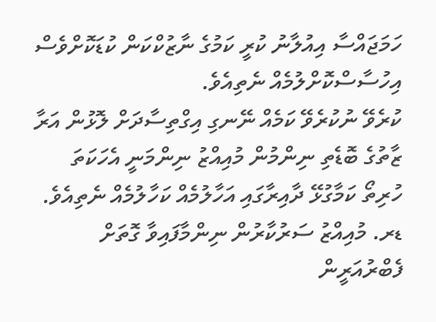ހަމަޖައްސާ އިއުލާނު ކުރީ ކަމުގެ ނާޒުކްކަން ކުޑަކޮށްވެސް އިހުސާސްކޮށްލުމެއް ނެތިއެވެ.
ކުރެވޭ ނުކުރެވޭ ކަމެއް ނޭނގި އިގްތިސާދަށް ލޮޅުން އަރާ ޒާތުގެ ބޮޑެތި ނިންމުން މުއިއްޒު ނިންމަނީ އެހަކަތަ ހުރިތޯ ކަމާގުޅޭ ދާއިރާގައި އަހާލުމެއް ކަހާލުމެއް ނެތިއެވެ. ޑރ. މުއިއްޒު ސަރުކާރުން ނިންމާފައިވާ ގޮތަށް ފެބްރުއަރީން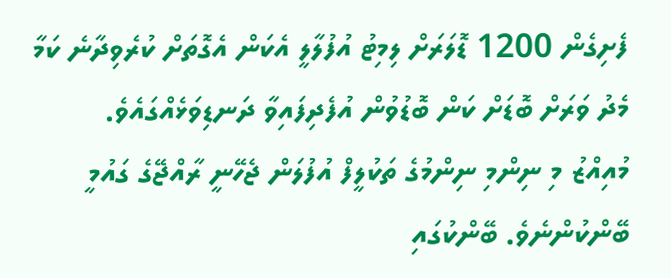ފެށިގެން 1200 ޑޮލަރަށް ލިމިޓު އުފުލާލީ އެކަން އެގޮތަށް ކުރެވިދާނެ ކަމާ މެދު ވަރަށް ބޮޑަށް ކަން ބޮޑުވުން އުފެދިފައިވާ ދަނޑިވަޅެއްގައެވެ.
މުއިއްޒު މި ނިންމި ނިންމުގެ ތަކުލީފް އުފުލަން ޖެހޭނީ ރާއްޖޭގެ ގައުމީ ބޭންކުންނެވެ. ބޭންކުގައި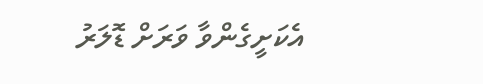އެކަށީގެންވާ ވަރަށް ޑޮލަރު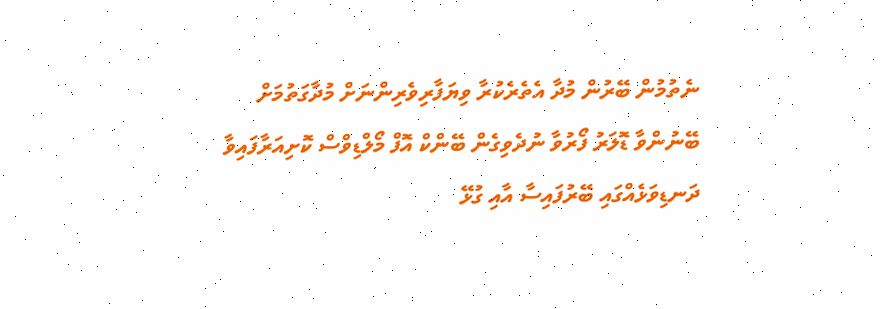ނެތުމުން ބޭރުން މުދާ އެތެރެކުރާ ވިޔަފާރިވެރިންނަށް މުދާގަތުމަށް ބޭނުންވާ ޑޮލަރު ފޯރުވާ ނުދެވިގެން ބޭންކް އޮފް މޯލްޑިވްސް ކޮށިއަރާފައިވާ ދަނޑިވަޅެއްގައި ބޭރުފައިސާ އާއި ގުޅޭ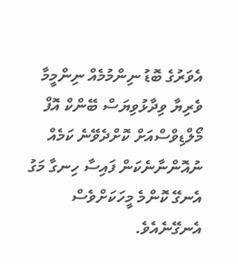އެވަރުގެ ބޮޑު ނިންމުމެއް ނިންމީމާ ވެރިޔާ ވިދާޅުވިޔަސް ބޭންކް އޮފް މޯލްޑިވްސްއަށް ކޮށްދެވޭނެ ކަމެއް ނުއޮންނާނެކަން ފައިސާ ހިނގާ މަގު އެނގޭ ކޮންމެ މީހަކަށްވެސް އެނގޭނެއެވެ.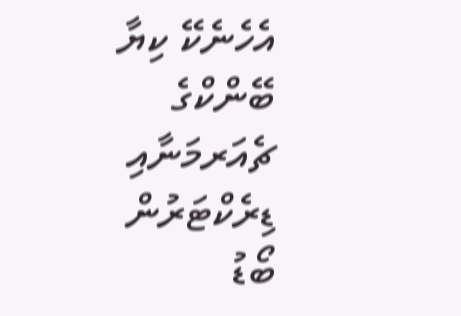އެހެނެކޭ ކިޔާ ބޭންކްގެ ޗެއަރމަނާއި ޑިރެކްޓަރުން ބޯޑު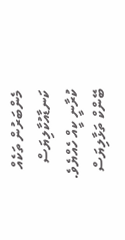މެންބަރުން ތަކެއް ކަނޑާއުކާލިޔަސް ކުރާނީ ކީއް ހެއްޔެވެ. ބޭންކް ތަޅާލިޔަސް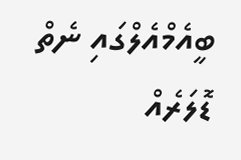ބީއެމްއެލްގައި ނެތް ޑޮލަރެއް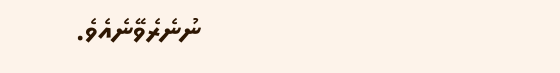ނުނެރެވޭނެއެވެ.